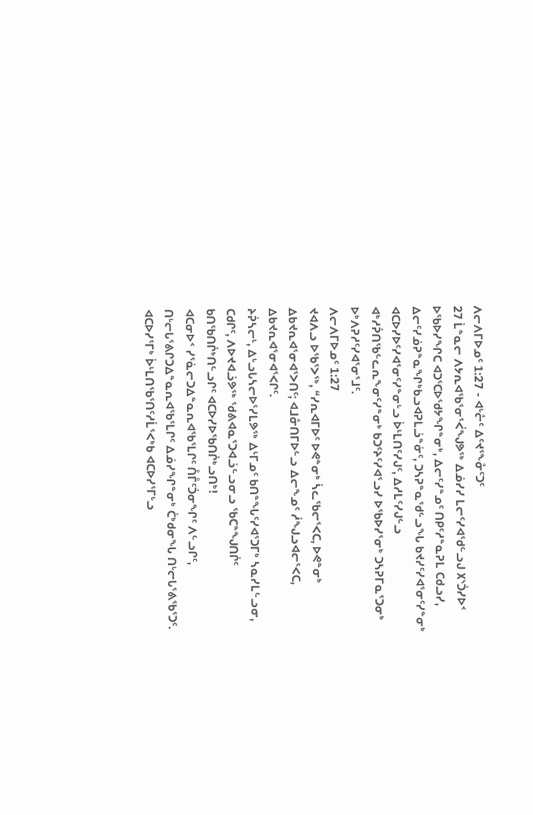ᐱᓕᐱᒥᐅᓄᑦ 1:27 - ᐊᒡᓔᑦ ᐃᑦᔪᕐᖕᓁᑦᑐᑦ
27 ᒫᓐᓇᓕ ᐱᔭᕆᐊᖃᕐᓂᕐᐹᖑᕗᖅ ᐃᓅᓯᓯ ᒪᓕᑦᓯᐊᖁᓪᓗᒍ ᙭ᔅᑑᓯᐅᑉ ᐅᖃᐅᓯᖏᑕ ᐊᑐᕐᑕᐅᖁᔭᖏᓐᓂᒃ, ᐃᓕᑦᓯᓐᓄᑦ ᑎᑭᑦᓱᓐᓇᕈᒪ ᑕᑯᓗᓯ, ᐃᓕᑦᓯᓅᕈᓐᓇᖏᒃᑲᓗᐊᕈᒪᓘᓐᓃᑦ, ᑐᓴᕈᓐᓇᖁᓪᓗᖓ ᑲᔪᓯᑦᓯᐊᕐᓂᑦᓯᓐᓂᒃ ᐊᑕᐅᓯᐅᑦᓯᐊᕐᓂᑦᓯᓐᓂᒡᓗ ᐆᒻᒪᑎᑦᓯᒍᑦ, ᐃᓱᒪᑦᓯᒍᓪᓗ ᐊᒃᓱᕉᑎᖃᓪᓚᕆᖕᓂᑦᓯᓐᓂᒃ ᑲᑐᑦᔨᑦᓯᐊᕐᓗᓯ ᐅᖃᐅᓯᕐᓂᒃ ᑐᓴᕈᒥᓇᕐᑐᓂᒃ ᐅᒃᐱᕈᓱᑦᓯᐊᕐᓂᕐᒧᑦ.
ᐱᓕᐱᒥᐅᓄᑦ 1:27
ᔪᐊᐱᓗ ᐅᖃᕐᐳᖅ, “ᓯᕆᐊᒥᐅᑦ ᐅᕙᓐᓂᒃ ᓵᓚᖃᓕᕐᐸᑕ, ᐅᕙᓐᓂᒃ ᐃᑲᔪᕆᐊᕐᓂᐊᕐᐳᑎᑦ; ᐊᒧᓁᑎᒥᐅᓪᓗ ᐃᓕᖕᓄᑦ ᓲᖑᓗᐊᓕᕐᐸᑕ, ᐃᑲᔪᕆᐊᕐᓂᐊᕐᐸᒋᑦ.
ᔨᕉᓴᓕᒻ, ᐃᒡᓗᒐᓴᓕᐅᕐᓯᒪᕗᖅ ᐃᒻᒥᓄᑦ ᑲᑎᓐᖓᑦᓯᐊᕐᑐᒥᒃ ᓴᓇᓯᒪᓪᓗᓂ,
ᑕᑯᒋᑦ, ᐱᐅᔪᐊᓘᕗᖅ ᖁᕕᐊᓇᕐᑐᐊᓘᓪᓗᓂᓗ ᖃᑕᓐᖑᑎᒌᑦ ᑲᑎᖃᑎᒌᒃᑎᓪᓗᒋᑦ ᐊᑕᐅᓯᐅᖃᑎᒌᒃᓗᑎᒃ!
ᐊᑕᓂᐅᑉ ᓯᕐᓈᓕᑐᐃᓐᓇᕆᐊᖃᕐᒪᒋᑦ ᑍᒤᑦᑑᓂᖏᑦ ᐱᓪᓗᒋᑦ, ᑎᒡᓕᒐᕐᕕᒋᑐᐃᓐᓇᕆᐊᖃᕐᒪᒋᑦ ᐃᓅᓯᖏᓐᓂᒃ ᑖᒃᑯᓂᖓ ᑎᒡᓕᒐᕐᕕᖃᕐᑐᑦ.
ᐊᑕᐅᓯᕐᒥᒃ ᐆᒻᒪᑎᖃᕐᑎᑦᓱᒫᕐᐸᒃᑲ ᐊᑕᐅᓯᕐᒥᒡᓗ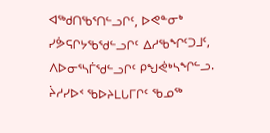ᐊᖅᑯᑎᖃᕐᑎᓪᓗᒋᑦ, ᐅᕙᓐᓂᒃ ᓯᕘᕋᒋᔭᖃᖁᓪᓗᒋᑦ ᐃᓱᖃᖏᑦᑐᒧᑦ, ᐱᐅᓂᕐᓴᒦᖁᓪᓗᒋᑦ ᑭᖑᕚᒃᓴᖏᓪᓗ.
ᔩᓱᓯᐅᑉ ᖃᐅᔨᒪᒐᒥᒋᑦ ᖃᓄᖅ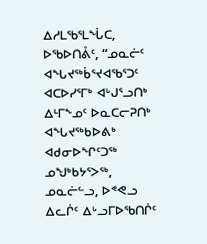ᐃᓱᒪᖃᕐᒪᖔᑕ, ᐅᖃᐅᑎᕔᑦ, “ᓄᓇᓖᑦ ᐊᖓᔪᖅᑳᕐᔪᐊᖃᕐᑐᑦ ᐊᑕᐅᓯᕐᒥᒃ ᐊᒡᒍᕐᓗᑎᒃ ᐃᒻᒥᖕᓄᑦ ᐅᓇᑕᓕᕈᑎᒃ ᐊᖓᔪᖅᑲᐅᕕᒃ ᐊᑯᓂᐅᖏᑦᑐᖅ ᓄᖑᒃᑲᔭᕐᐳᖅ, ᓄᓇᓖᓪᓗ, ᐅᕝᕙᓗ ᐃᓚᒌᑦ ᐃᒡᓗᒥᐅᖃᑎᒌᑦ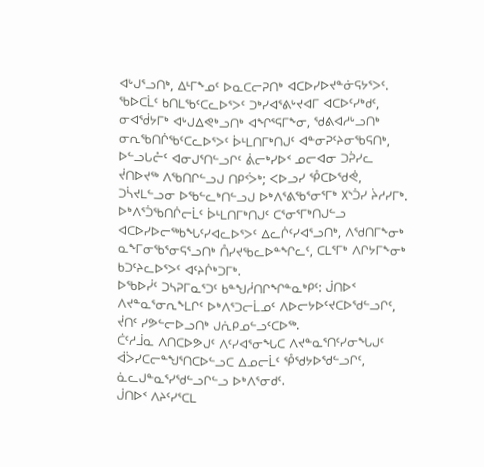ᐊᒡᒍᕐᓗᑎᒃ, ᐃᒻᒥᖕᓄᑦ ᐅᓇᑕᓕᕈᑎᒃ ᐊᑕᐅᓯᐅᔪᓐᓃᕋᔭᕐᐳᑦ.
ᖃᐅᑕᒫᑦ ᑲᑎᒪᖃᑦᑕᓚᐅᕐᐳᑦ ᑐᒃᓯᐊᕐᕕᒡᔪᐊᒥ ᐊᑕᐅᑦᓯᒃᑯᑦ, ᓂᐊᖂᔭᒥᒃ ᐊᒡᒍᐃᕙᒃᓗᑎᒃ ᐊᖏᕐᕋᒥᖕᓂ, ᖁᕕᐊᓱᒡᓗᑎᒃ ᓂᕆᖃᑎᒌᖃᑦᑕᓚᐅᕐᐳᑦ ᐆᒻᒪᑎᒥᒃᑎᒍᑦ ᐊᓐᓂᕈᑦᔨᓂᖃᕋᑎᒃ,
ᐅᓪᓗᒐᓔᑦ ᐊᓂᒍᕐᑎᓪᓗᒋᑦ ᕖᓕᒃᓯᐅᑉ ᓄᓕᐊᓂ ᑐᕉᓯᓚ ᔫᑎᐅᔪᖅ ᐱᖃᑎᒋᓪᓗᒍ ᑎᑭᑉᐴᒃ; ᐸᐅᓗᓯ ᕾᑕᐅᖁᕚ, ᑐᓵᔪᒪᓪᓗᓂ ᐅᖃᓪᓚᒃᑎᓪᓗᒍ ᐅᒃᐱᕐᕕᖃᕐᓂᕐᒥᒃ ᙭ᔅᑑᓯ ᔩᓱᓯᒥᒃ.
ᐅᒃᐱᕐᑑᖃᑎᒌᓕᒫᑦ ᐆᒻᒪᑎᒥᒃᑎᒍᑦ ᑕᕐᓂᕐᒥᒃᑎᒍᓪᓗ ᐊᑕᐅᓯᐅᓕᖅᑲᖓᑦᓯᐊᓚᐅᕐᐳᑦ ᐃᓚᒌᑦᓯᐊᕐᓗᑎᒃ, ᐱᖁᑎᒥᖕᓂᒃ ᓇᖕᒥᓂᖃᕐᓂᕋᕐᓗᑎᒃ ᑍᓯᔪᖃᓚᐅᓐᖏᓚᑦ, ᑕᒪᕐᒥᒃ ᐱᒋᔭᒥᖕᓂᒃ ᑲᑐᑦᔨᓚᐅᕐᐳᑦ ᐊᑦᔨᒌᒃᑐᒥᒃ.
ᐅᖃᐅᓰᑦ ᑐᓴᕈᒥᓇᕐᑐᑦ ᑲᓐᖑᓲᑎᒋᖏᓐᓇᒃᑭᑦ: ᒎᑎᐅᑉ ᐱᔪᓐᓇᕐᓂᕆᖕᒪᒋᑦ ᐅᒃᐱᕐᑐᓕᒫᓄᑦ ᐱᐅᓕᔭᐅᑦᔪᑕᐅᖁᓪᓗᒋᑦ, ᔫᑎᑦ ᓯᕗᓪᓕᐅᓗᑎᒃ ᒍᕇᑭᓄᓪᓗᑦᑕᐅᖅ.
ᑖᑦᓱᒨᓇ ᐱᑎᑕᐅᕗᒍᑦ ᐱᑦᓯᐊᕐᓂᖓᑕ ᐱᔪᓐᓇᕐᑎᑦᓯᓂᖓᒍᑦ ᐋᐴᓯᑕᓕᓐᖑᕐᑎᑕᐅᓪᓗᑕ ᐃᓄᓕᒫᑦ ᕾᖁᔭᐅᖁᓪᓗᒋᑦ, ᓈᓚᒍᓐᓇᕐᓯᖁᓪᓗᒋᓪᓗ ᐅᒃᐱᕐᓂᑯᑦ.
ᒎᑎᐅᑉ ᐱᔨᑦᓯᕐᑕᒪ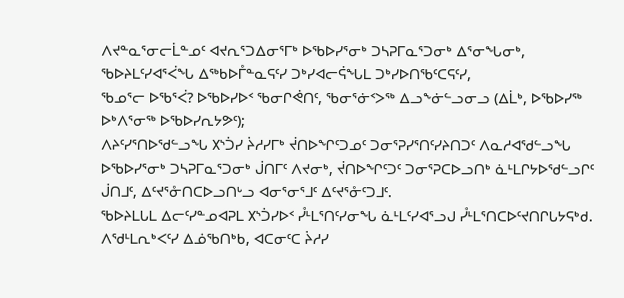ᐱᔪᓐᓇᕐᓂᓕᒫᓐᓄᑦ ᐊᔪᕆᕐᑐᐃᓂᕐᒥᒃ ᐅᖃᐅᓯᕐᓂᒃ ᑐᓴᕈᒥᓇᕐᑐᓂᒃ ᐃᕐᓂᖓᓂᒃ, ᖃᐅᔨᒪᑦᓯᐊᕐᐹᖓ ᐃᖅᑲᐅᒤᓐᓇᕋᑦᓯ ᑐᒃᓯᐊᓕᕌᖓᒪ ᑐᒃᓯᐅᑎᖃᑦᑕᕋᑦᓯ,
ᖃᓄᕐᓕ ᐅᖃᕐᐹ? ᐅᖃᐅᓯᐅᑉ ᖃᓂᒋᕚᑎᑦ, ᖃᓂᕐᓃᑉᐳᖅ ᐃᓗᖕᓃᓪᓗᓂᓗ (ᐃᒫᒃ, ᐅᖃᐅᓯᖅ ᐅᒃᐱᕐᓂᖅ ᐅᖃᐅᓯᕆᔭᕗᑦ);
ᐱᔨᑦᓯᕐᑎᐅᖁᓪᓗᖓ ᙭ᔅᑑᓯ ᔩᓱᓯᒥᒃ ᔫᑎᐅᖏᑦᑐᓄᑦ ᑐᓂᕐᕈᓯᕐᑎᑦᓯᔨᑎᑐᑦ ᐱᓇᓱᐊᖁᓪᓗᖓ ᐅᖃᐅᓯᕐᓂᒃ ᑐᓴᕈᒥᓇᕐᑐᓂᒃ ᒎᑎᒥᑦ ᐱᔪᓂᒃ, ᔫᑎᐅᖏᑦᑐᑦ ᑐᓂᕐᕈᑕᐅᓗᑎᒃ ᓈᒻᒪᒋᔭᐅᖁᓪᓗᒋᑦ ᒎᑎᒧᑦ, ᐃᑦᔪᕐᓁᑎᑕᐅᓗᑎᒡᓗ ᐊᓂᕐᓂᕐᒧᑦ ᐃᑦᔪᕐᓁᑦᑐᒧᑦ.
ᖃᐅᔨᒪᒐᒪ ᐃᓕᑦᓯᓐᓄᐊᕈᒪ ᙭ᔅᑑᓯᐅᑉ ᓮᒻᒪᕐᑎᑦᓯᓂᖓ ᓈᒻᒪᑦᓯᐊᕐᓗᒍ ᓮᒻᒪᕐᑎᑕᐅᑦᔪᑎᒋᒐᔭᕋᒃᑯ.
ᐱᖁᒻᒪᕆᒃᐸᑦᓯ ᐃᓅᖃᑎᒃᑲ, ᐊᑕᓂᑦᑕ ᔩᓱᓯ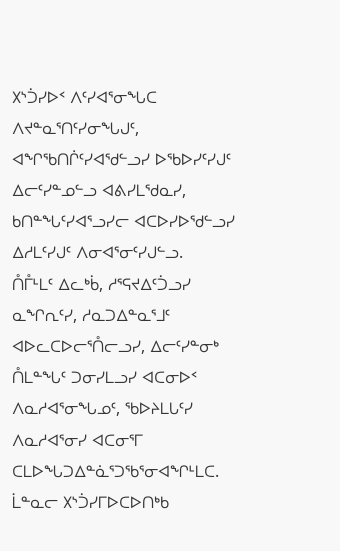᙭ᔅᑑᓯᐅᑉ ᐱᑦᓯᐊᕐᓂᖓᑕ ᐱᔪᓐᓇᕐᑎᑦᓯᓂᖓᒍᑦ, ᐊᖏᖃᑎᒌᑦᓯᐊᖁᓪᓗᓯ ᐅᖃᐅᓯᑦᓯᒍᑦ ᐃᓕᑦᓯᓐᓄᓪᓗ ᐊᕕᓯᒪᖁᓇᓯ, ᑲᑎᓐᖓᑦᓯᐊᕐᓗᓯᓕ ᐊᑕᐅᓯᐅᖁᓪᓗᓯ ᐃᓱᒪᑦᓯᒍᑦ ᐱᓂᐊᕐᓂᑦᓯᒍᓪᓗ.
ᑍᒤᒻᒪᑦ ᐃᓚᒃᑳ, ᓱᕐᕋᔪᐃᑦᑑᓗᓯ ᓇᖏᕆᑦᓯ, ᓱᓇᑐᐃᓐᓇᕐᒧᑦ ᐊᐅᓚᑕᐅᓕᕐᑍᓕᓗᓯ, ᐃᓕᑦᓯᓐᓂᒃ ᑍᒪᓐᖓᑦ ᑐᓂᓯᒪᓗᓯ ᐊᑕᓂᐅᑉ ᐱᓇᓱᐊᕐᓂᖓᓄᑦ, ᖃᐅᔨᒪᒐᑦᓯ ᐱᓇᓱᐊᕐᓂᓯ ᐊᑕᓂᕐᒥ ᑕᒪᐅᖓᑐᐃᓐᓈᕐᑐᖃᕐᓂᐊᖏᒻᒪᑕ.
ᒫᓐᓇᓕ ᙭ᔅᑑᓯᒥᐅᑕᐅᑎᒃᑲ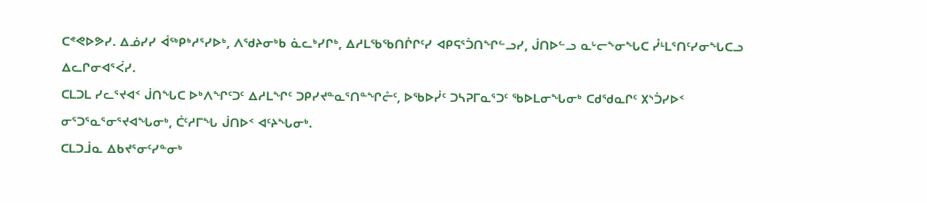ᑕᕝᕙᐅᕗᓯ. ᐃᓅᓯᓯ ᐋᖅᑭᒃᓱᕐᓯᐅᒃ, ᐱᖁᔨᓂᒃᑲ ᓈᓚᒃᓯᒋᒃ, ᐃᓱᒪᖃᖃᑎᒌᒋᑦᓯ ᐊᑭᕋᕐᑑᑎᖏᓪᓗᓯ, ᒎᑎᐅᓪᓗ ᓇᒡᓕᖕᓂᖓᑕ ᓮᒻᒪᕐᑎᑦᓯᓂᖓᑕᓗ ᐃᓚᒋᓂᐊᕐᐹᓯ.
ᑕᒪᑐᒪ ᓯᓚᕐᔪᐊᑉ ᒎᑎᖓᑕ ᐅᒃᐱᖏᑦᑐᑦ ᐃᓱᒪᖏᑦ ᑐᑭᓯᔪᓐᓇᕐᑎᓐᖏᓔᑦ, ᐅᖃᐅᓰᑦ ᑐᓴᕈᒥᓇᕐᑐᑦ ᖃᐅᒪᓂᖓᓂᒃ ᑕᑯᖁᓇᒋᑦ ᙭ᔅᑑᓯᐅᑉ ᓂᕐᑐᕐᓇᕐᓂᕐᔪᐊᖓᓂᒃ, ᑖᑦᓱᒥᖓ ᒎᑎᐅᑉ ᐊᑦᔨᖓᓂᒃ.
ᑕᒪᑐᒨᓇ ᐃᑲᔪᕐᓂᑦᓯᓐᓂᒃ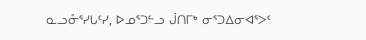ᓇᓗᓁᕐᓯᒐᑦᓯ, ᐅᓄᕐᑐᓪᓗ ᒎᑎᒥᒃ ᓂᕐᑐᐃᓂᐊᕐᐳᑦ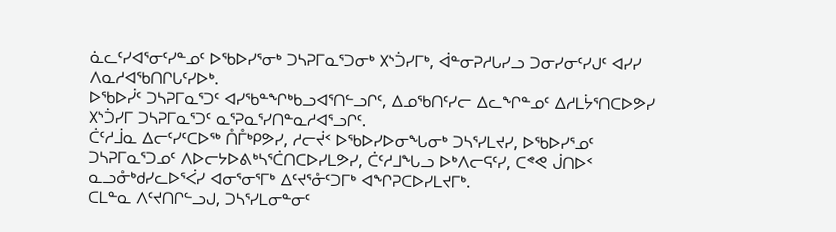ᓈᓚᑦᓯᐊᕐᓂᑦᓯᓐᓄᑦ ᐅᖃᐅᓯᕐᓂᒃ ᑐᓴᕈᒥᓇᕐᑐᓂᒃ ᙭ᔅᑑᓯᒥᒃ, ᐋᓐᓂᕈᓱᒐᓯᓗ ᑐᓂᓯᓂᑦᓯᒍᑦ ᐊᓯᓯ ᐱᓇᓱᐊᖃᑎᒋᒐᑦᓯᐅᒃ.
ᐅᖃᐅᓰᑦ ᑐᓴᕈᒥᓇᕐᑐᑦ ᐊᓯᖃᓐᖏᒃᑲᓗᐊᕐᑎᓪᓗᒋᑦ, ᐃᓄᖃᑎᑦᓯᓕ ᐃᓚᖏᓐᓄᑦ ᐃᓱᒪᔮᕐᑎᑕᐅᕗᓯ ᙭ᔅᑑᓯᒥ ᑐᓴᕈᒥᓇᕐᑐᑦ ᓇᕐᕈᓇᕐᓯᑎᓐᓇᓱᐊᕐᓗᒋᑦ.
ᑖᑦᓱᒨᓇ ᐃᓕᑦᓯᑦᑕᐅᖅ ᑍᒤᒃᑭᕗᓯ, ᓱᓕᔫᑉ ᐅᖃᐅᓯᐅᓂᖓᓂᒃ ᑐᓴᕐᓯᒪᔪᓯ, ᐅᖃᐅᓯᕐᓄᑦ ᑐᓴᕈᒥᓇᕐᑐᓄᑦ ᐱᐅᓕᔭᐅᕕᒃᓴᕐᑖᑎᑕᐅᓯᒪᕗᓯ, ᑖᑦᓱᒧᖓᓗ ᐅᒃᐱᓕᕋᑦᓯ, ᑕᕝᕙ ᒎᑎᐅᑉ ᓇᓗᓁᒃᑯᓯᓚᐅᕐᐹᓯ ᐊᓂᕐᓂᕐᒥᒃ ᐃᑦᔪᕐᓁᑦᑐᒥᒃ ᐊᖏᕈᑕᐅᓯᒪᔪᒥᒃ.
ᑕᒪᓐᓇ ᐱᑦᔪᑎᒋᓪᓗᒍ, ᑐᓴᕐᓯᒪᓂᓐᓂᑦ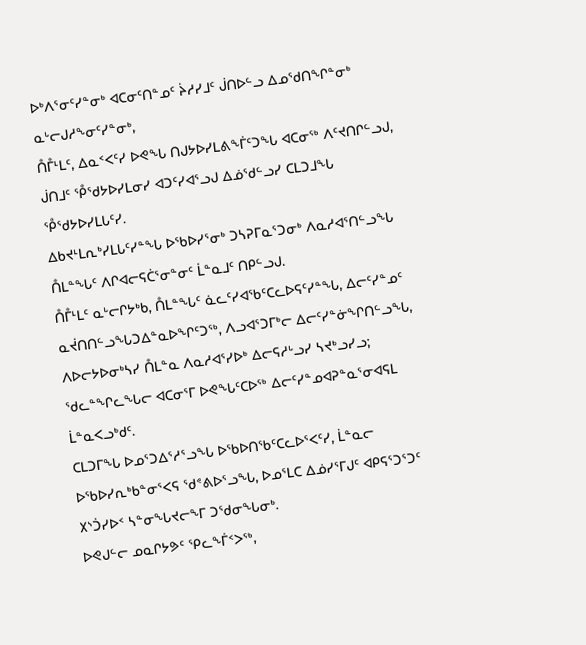ᐅᒃᐱᕐᓂᑦᓯᓐᓂᒃ ᐊᑕᓂᑦᑎᓐᓄᑦ ᔩᓱᓯᒧᑦ ᒎᑎᐅᓪᓗ ᐃᓄᖁᑎᖏᓐᓂᒃ ᓇᒡᓕᒍᓱᖕᓂᑦᓯᓐᓂᒃ,
ᑍᒤᒻᒪᑦ, ᐃᓇᑉᐸᑦᓯ ᐅᕙᖓ ᑎᒍᔭᐅᓯᒪᕕᖕᒦᑦᑐᖓ ᐊᑕᓂᖅ ᐱᑦᔪᑎᒋᓪᓗᒍ, ᒎᑎᒧᑦ ᕾᖁᔭᐅᓯᒪᓂᓯ ᐊᑐᑦᓯᐊᕐᓗᒍ ᐃᓅᖁᓪᓗᓯ ᑕᒪᑐᒧᖓ ᕾᖁᔭᐅᓯᒪᒐᑦᓯ.
ᐃᑲᔪᒻᒪᕆᒃᓯᒪᒐᑦᓯᓐᖓ ᐅᖃᐅᓯᕐᓂᒃ ᑐᓴᕈᒥᓇᕐᑐᓂᒃ ᐱᓇᓱᐊᕐᑎᓪᓗᖓ ᑍᒪᓐᖓᑦ ᐱᒋᐊᓕᕋᑖᕐᓂᓐᓂᑦ ᒫᓐᓇᒧᑦ ᑎᑭᓪᓗᒍ.
ᑍᒤᒻᒪᑦ ᓇᒡᓕᒋᔭᒃᑲ, ᑍᒪᓐᖓᑦ ᓈᓚᑦᓯᐊᖃᑦᑕᓚᐅᕋᑦᓯᓐᖓ, ᐃᓕᑦᓯᓐᓄᑦ ᓇᔫᑎᑎᓪᓗᖓᑐᐃᓐᓇᐅᖏᑦᑐᖅ, ᐱᓗᐊᕐᑐᒥᒃᓕ ᐃᓕᑦᓯᓐᓃᖏᑎᓪᓗᖓ, ᐱᐅᓕᔭᐅᓂᒃᓴᓯ ᑍᒪᓐᓇ ᐱᓇᓱᐊᕐᓯᐅᒃ ᐃᓕᕋᓱᒡᓗᓯ ᓴᔪᒃᓗᓯᓗ;
ᖁᓚᓐᖏᓚᖓᓕ ᐊᑕᓂᕐᒥ ᐅᕙᖓᑦᑕᐅᖅ ᐃᓕᑦᓯᓐᓄᐊᕈᓐᓇᕐᓂᐊᕋᒪ ᒫᓐᓇᐸᓗᒃᑯᑦ.
ᑕᒪᑐᒥᖓ ᐅᓄᕐᑐᐃᕐᓱᕐᓗᖓ ᐅᖃᐅᑎᖃᑦᑕᓚᐅᕐᐸᑦᓯ, ᒫᓐᓇᓕ ᐅᖃᐅᓯᕆᒃᑲᓐᓂᕐᐸᕋ ᖁᕝᕕᐅᕐᓗᖓ, ᐅᓄᕐᒪᑕ ᐃᓅᓯᕐᒥᒍᑦ ᐊᑭᕋᕐᑐᕐᑐᑦ ᙭ᔅᑑᓯᐅᑉ ᓴᓐᓂᖓᔪᓕᖕᒥ ᑐᖁᓂᖓᓂᒃ.
ᐅᕙᒍᓪᓕ ᓄᓇᒋᔭᕗᑦ ᕿᓚᖕᒦᑉᐳᖅ,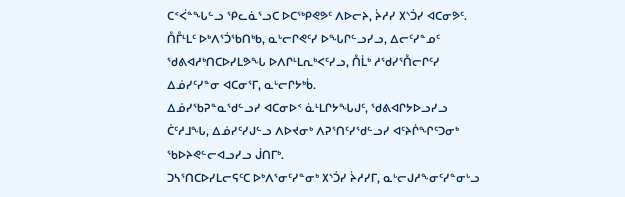ᑕᑉᐹᓐᖓᓪᓗ ᕿᓚᓈᕐᓗᑕ ᐅᑕᖅᑭᕙᕗᑦ ᐱᐅᓕᔨ, ᔩᓱᓯ ᙭ᔅᑑᓯ ᐊᑕᓂᕗᑦ.
ᑍᒤᒻᒪᑦ ᐅᒃᐱᕐᑑᖃᑎᒃᑲ, ᓇᒡᓕᒋᕙᑦᓯ ᐅᖓᒋᓪᓗᓯᓗ, ᐃᓕᑦᓯᓐᓄᑦ ᖁᕕᐊᓱᒃᑎᑕᐅᓯᒪᕗᖓ ᐅᐱᒋᒻᒪᕆᒃᐸᑦᓯᓗ, ᑍᒫᒃ ᓱᖁᓯᕐᑍᓕᒋᑦᓯ ᐃᓅᓯᑦᓯᓐᓂ ᐊᑕᓂᕐᒥ, ᓇᒡᓕᒋᔭᒃᑳ.
ᐃᓅᓯᖃᕈᓐᓇᖁᓪᓗᓯ ᐊᑕᓂᐅᑉ ᓈᒻᒪᒋᔭᖓᒍᑦ, ᖁᕕᐊᒋᔭᐅᓗᓯᓗ ᑖᑦᓱᒧᖓ, ᐃᓅᓯᑦᓯᒍᓪᓗ ᐱᐅᔪᓂᒃ ᐱᕈᕐᑎᑦᓯᖁᓪᓗᓯ ᐊᑦᔨᒌᖏᑦᑐᓂᒃ ᖃᐅᔨᕙᓪᓕᐊᓗᓯᓗ ᒎᑎᒥᒃ.
ᑐᓴᕐᑎᑕᐅᓯᒪᓕᕋᑦᑕ ᐅᒃᐱᕐᓂᑦᓯᓐᓂᒃ ᙭ᔅᑑᓯ ᔩᓱᓯᒥ, ᓇᒡᓕᒍᓱᖕᓂᑦᓯᓐᓂᒡᓗ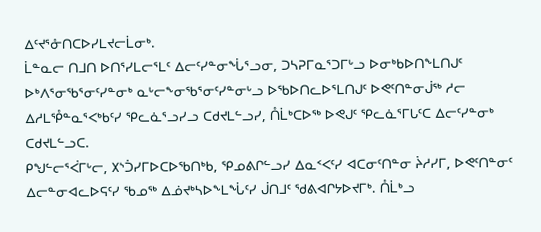ᐃᑦᔪᕐᓁᑎᑕᐅᓯᒪᔪᓕᒫᓂᒃ.
ᒫᓐᓇᓕ ᑎᒧᑎ ᐅᑎᕐᓯᒪᓕᕐᒪᑦ ᐃᓕᑦᓯᓐᓂᖔᕐᓗᓂ, ᑐᓴᕈᒥᓇᕐᑐᒥᒡᓗ ᐅᓂᒃᑲᐅᑎᖕᒪᑎᒍᑦ ᐅᒃᐱᕐᓂᖃᕐᓂᑦᓯᓐᓂᒃ ᓇᒡᓕᖕᓂᖃᕐᓂᑦᓯᓐᓂᒡᓗ ᐅᖃᐅᑎᓚᐅᕐᒪᑎᒍᑦ ᐅᕙᑦᑎᓐᓂᒎᖅ ᓱᓕ ᐃᓱᒪᕾᓐᓇᕐᐸᒃᑲᑦᓯ ᕿᓚᓈᕐᓗᓯᓗ ᑕᑯᔪᒪᓪᓗᓯ, ᑍᒫᒃᑕᐅᖅ ᐅᕙᒍᑦ ᕿᓚᓈᕐᒥᒐᑦᑕ ᐃᓕᑦᓯᓐᓂᒃ ᑕᑯᔪᒪᓪᓗᑕ.
ᑭᖑᓪᓕᕐᐹᒥᒡᓕ, ᙭ᔅᑑᓯᒥᐅᑕᐅᖃᑎᒃᑲ, ᕿᓄᕕᒋᓪᓗᓯ ᐃᓇᑉᐸᑦᓯ ᐊᑕᓂᑦᑎᓐᓂ ᔩᓱᓯᒥ, ᐅᕙᑦᑎᓐᓂᑦ ᐃᓕᓐᓂᐊᓚᐅᕋᑦᓯ ᖃᓄᖅ ᐃᓅᔪᒃᓴᐅᖕᒪᖔᑦᓯ ᒎᑎᒧᑦ ᖁᕕᐊᒋᔭᐅᔪᒥᒃ. ᑍᒫᒃᓗ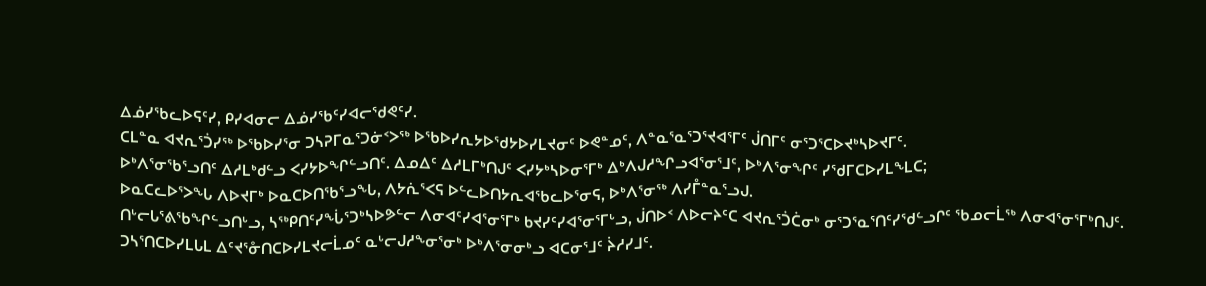ᐃᓅᓯᖃᓚᐅᕋᑦᓯ, ᑭᓯᐊᓂᓕ ᐃᓅᓯᖃᑦᓯᐊᓕᖁᕙᑦᓯ.
ᑕᒪᓐᓇ ᐊᔪᕆᕐᑑᓯᖅ ᐅᖃᐅᓯᕐᓂ ᑐᓴᕈᒥᓇᕐᑐᓃᑉᐳᖅ ᐅᖃᐅᓯᕆᔭᐅᖁᔭᐅᓯᒪᔪᓂᑦ ᐅᕙᓐᓄᑦ, ᐱᓐᓇᕐᓇᕐᑐᕐᔪᐊᕐᒥᑦ ᒎᑎᒥᑦ ᓂᕐᑐᕐᑕᐅᔪᒃᓴᐅᔪᒥᑦ.
ᐅᒃᐱᕐᓂᖃᕐᓗᑎᑦ ᐃᓱᒪᒃᑯᓪᓗ ᐸᓯᔭᐅᖏᓪᓗᑎᑦ. ᐃᓄᐃᑦ ᐃᓱᒪᒥᒃᑎᒍᑦ ᐸᓯᔭᒃᓴᐅᓂᕐᒥᒃ ᐃᒃᐱᒍᓱᖏᓗᐊᕐᓂᕐᒧᑦ, ᐅᒃᐱᕐᓂᖏᑦ ᓯᖁᒥᑕᐅᓯᒪᖕᒪᑕ;
ᐅᓇᑕᓚᐅᕐᐳᖓ ᐱᐅᔪᒥᒃ ᐅᓇᑕᐅᑎᖃᕐᓗᖓ, ᐱᔭᕇᕐᐸᕋ ᐅᓪᓚᐅᑎᔭᕆᐊᖃᓚᐅᕐᓂᕋ, ᐅᒃᐱᕐᓂᖅ ᐱᓯᒤᓐᓇᕐᓗᒍ.
ᑎᒡᓕᒐᕐᕕᖃᖏᓪᓗᑎᒡᓗ, ᓴᖅᑭᑎᑦᓯᖔᕐᑐᒃᓴᐅᕗᓪᓕ ᐱᓂᐊᑦᓯᐊᕐᓂᕐᒥᒃ ᑲᔪᓯᑦᓯᐊᕐᓂᕐᒥᒡᓗ, ᒎᑎᐅᑉ ᐱᐅᓕᔨᑦᑕ ᐊᔪᕆᕐᑑᑖᓂᒃ ᓂᕐᑐᕐᓇᕐᑎᑦᓯᖁᓪᓗᒋᑦ ᖃᓄᓕᒫᖅ ᐱᓂᐊᕐᓂᕐᒥᒃᑎᒍᑦ.
ᑐᓴᕐᑎᑕᐅᓯᒪᒐᒪ ᐃᑦᔪᕐᓁᑎᑕᐅᓯᒪᔪᓕᒫᓄᑦ ᓇᒡᓕᒍᓱᖕᓂᕐᓂᒃ ᐅᒃᐱᕐᓂᓂᒃᓗ ᐊᑕᓂᕐᒧᑦ ᔩᓱᓯᒧᑦ.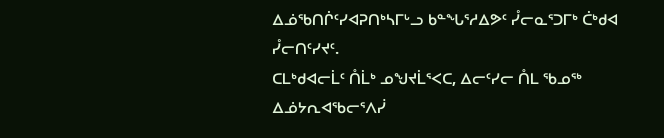ᐃᓅᖃᑎᒌᑦᓯᐊᕈᑎᒃᓴᒥᒡᓗ ᑲᓐᖓᕐᓱᐃᕗᑦ ᓮᓕᓇᕐᑐᒥᒃ ᑖᒃᑯᐊ ᓮᓕᑎᑦᓯᔪᑦ.
ᑕᒪᒃᑯᐊᓕᒫᑦ ᑍᒫᒃ ᓄᖑᔪᒫᕐᐸᑕ, ᐃᓕᑦᓯᓕ ᑍᒪ ᖃᓄᖅ ᐃᓅᔭᕆᐊᖃᓕᕐᐱᓰ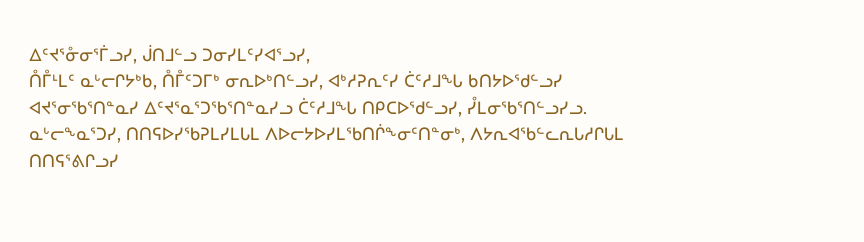ᐃᑦᔪᕐᓁᓂᕐᒦᓗᓯ, ᒎᑎᒧᓪᓗ ᑐᓂᓯᒪᑦᓯᐊᕐᓗᓯ,
ᑍᒤᒻᒪᑦ ᓇᒡᓕᒋᔭᒃᑲ, ᑍᒤᑦᑐᒥᒃ ᓂᕆᐅᒃᑎᓪᓗᓯ, ᐊᒃᓱᕈᕆᑦᓯ ᑖᑦᓱᒧᖓ ᑲᑎᔭᐅᖁᓪᓗᓯ ᐊᔪᕐᓂᖃᕐᑎᓐᓇᓯ ᐃᑦᔪᕐᓇᕐᑐᖃᕐᑎᓐᓇᓯᓗ ᑖᑦᓱᒧᖓ ᑎᑭᑕᐅᖁᓪᓗᓯ, ᓮᒪᓂᖃᕐᑎᓪᓗᓯᓗ.
ᓇᒡᓕᖕᓇᕐᑐᓯ, ᑎᑎᕋᐅᓯᖃᕈᒪᓯᒪᒐᒪ ᐱᐅᓕᔭᐅᓯᒪᖃᑎᒌᖕᓂᑦᑎᓐᓂᒃ, ᐱᔭᕆᐊᖃᓪᓚᕆᒐᓱᒋᒐᒪ ᑎᑎᕋᕐᕕᒋᓗᓯ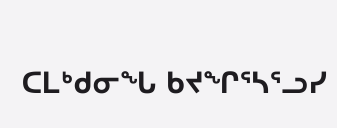ᑕᒪᒃᑯᓂᖓ ᑲᔪᖏᕐᓴᕐᓗᓯ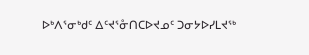ᐅᒃᐱᕐᓂᒃᑯᑦ ᐃᑦᔪᕐᓁᑎᑕᐅᔪᓄᑦ ᑐᓂᔭᐅᓯᒪᔪᖅ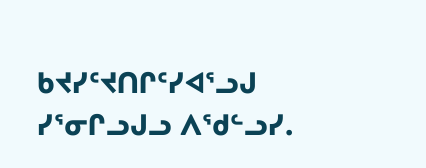ᑲᔪᓯᑦᔪᑎᒋᑦᓯᐊᕐᓗᒍ ᓯᕐᓂᒋᓗᒍᓗ ᐱᖁᓪᓗᓯ.